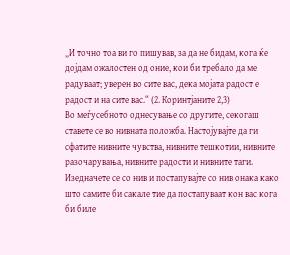„И точно тоа ви го пишував, за да не бидам, кога ќе дојдам ожалостен од оние, кои би требало да ме радуваат; уверен во сите вас, дека мојата радост е радост и на сите вас.“ (2. Коринтјаните 2,3)
Во меѓусебното однесување со другите, секогаш ставете се во нивната положба. Настојувајте да ги сфатите нивните чувства, нивните тешкотии, нивните разочарувања, нивните радости и нивните таги. Изедначете се со нив и постапувајте со нив онака како што самите би сакале тие да постапуваат кон вас кога би биле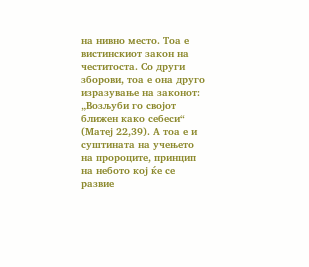на нивно место. Тоа е вистинскиот закон на честитоста. Со други зборови, тоа е она друго изразување на законот: „Возљуби го својот ближен како себеси“ (Матеј 22,39). А тоа е и суштината на учењето на пророците, принцип на небото кој ќе се развие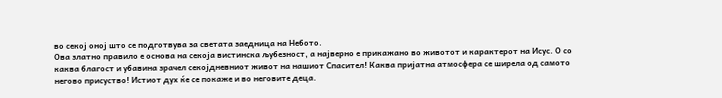во секој оној што се подготвува за светата заедница на Небото.
Ова златно правило е основа на секоја вистинска љубезност, а најверно е прикажано во животот и карактерот на Исус. О со каква благост и убавина зрачел секојдневниот живот на нашиот Спасител! Каква пријатна атмосфера се ширела од самото негово присуство! Истиот дух ќе се покаже и во неговите деца.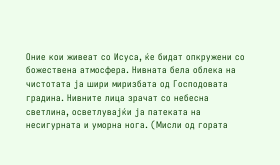Оние кои живеат со Исуса, ќе бидат опкружени со божествена атмосфера. Нивната бела облека на чистотата ја шири миризбата од Господовата градина. Нивните лица зрачат со небесна светлина, осветлувајќи ја патеката на несигурната и уморна нога. (Мисли од гората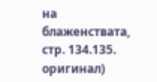на блаженствата, стр. 134.135. оригинал)